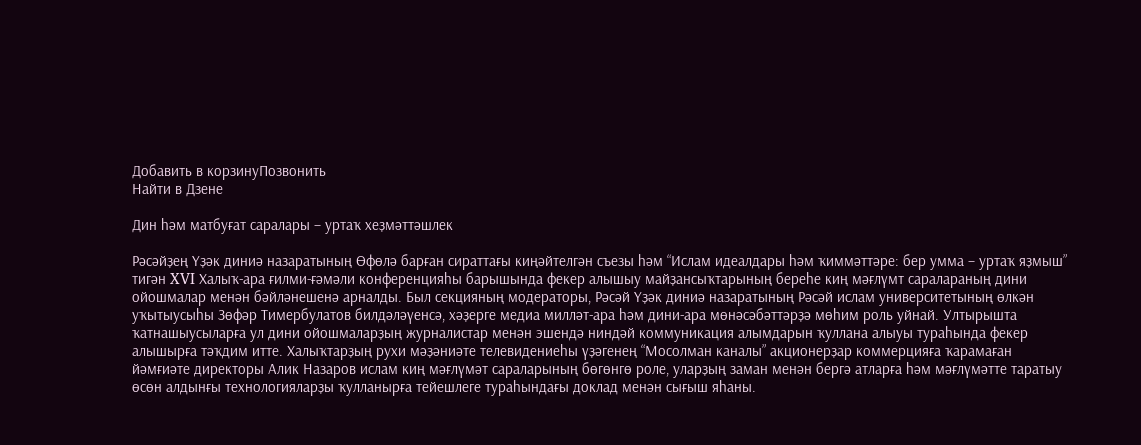Добавить в корзинуПозвонить
Найти в Дзене

Дин һәм матбуғат саралары – уртаҡ хеҙмәттәшлек

Рәсәйҙең Үҙәк диниә назаратының Өфөлә барған сираттағы киңәйтелгән съезы һәм “Ислам идеалдары һәм ҡиммәттәре: бер умма – уртаҡ яҙмыш” тигән XVI Халыҡ-ара ғилми-ғәмәли конференцияһы барышында фекер алышыу майҙансыҡтарының береһе киң мәғлүмт саралараның дини ойошмалар менән бәйләнешенә арналды. Был секцияның модераторы, Рәсәй Үҙәк диниә назаратының Рәсәй ислам университетының өлкән уҡытыусыһы Зөфәр Тимербулатов билдәләүенсә, хәҙерге медиа милләт-ара һәм дини-ара мөнәсәбәттәрҙә мөһим роль уйнай. Ултырышта ҡатнашыусыларға ул дини ойошмаларҙың журналистар менән эшендә ниндәй коммуникация алымдарын ҡуллана алыуы тураһында фекер алышырға тәҡдим итте. Халыҡтарҙың рухи мәҙәниәте телевидениеһы үҙәгенең “Мосолман каналы” акционерҙар коммерцияға ҡарамаған йәмғиәте директоры Алик Назаров ислам киң мәғлүмәт сараларының бөгөнгө роле, уларҙың заман менән бергә атларға һәм мәғлүмәтте таратыу өсөн алдынғы технологияларҙы ҡулланырға тейешлеге тураһындағы доклад менән сығыш яһаны.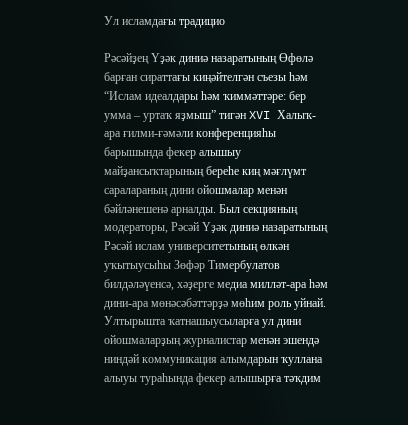Ул исламдағы традицио

Рәсәйҙең Үҙәк диниә назаратының Өфөлә барған сираттағы киңәйтелгән съезы һәм “Ислам идеалдары һәм ҡиммәттәре: бер умма – уртаҡ яҙмыш” тигән XVI Халыҡ-ара ғилми-ғәмәли конференцияһы барышында фекер алышыу майҙансыҡтарының береһе киң мәғлүмт саралараның дини ойошмалар менән бәйләнешенә арналды. Был секцияның модераторы, Рәсәй Үҙәк диниә назаратының Рәсәй ислам университетының өлкән уҡытыусыһы Зөфәр Тимербулатов билдәләүенсә, хәҙерге медиа милләт-ара һәм дини-ара мөнәсәбәттәрҙә мөһим роль уйнай. Ултырышта ҡатнашыусыларға ул дини ойошмаларҙың журналистар менән эшендә ниндәй коммуникация алымдарын ҡуллана алыуы тураһында фекер алышырға тәҡдим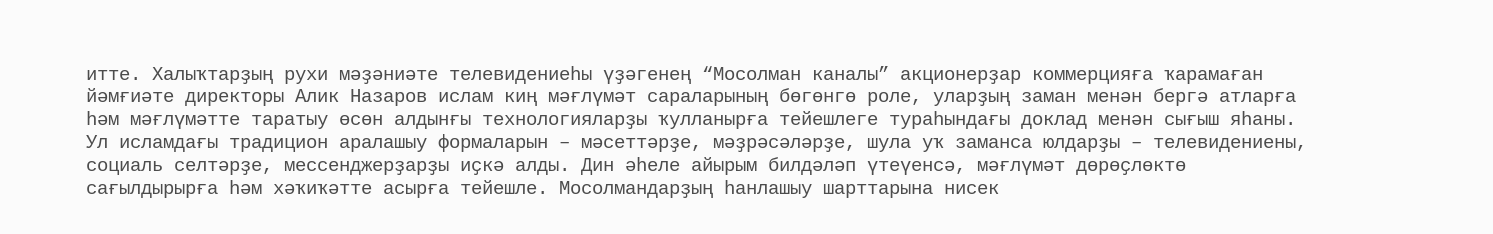итте. Халыҡтарҙың рухи мәҙәниәте телевидениеһы үҙәгенең “Мосолман каналы” акционерҙар коммерцияға ҡарамаған йәмғиәте директоры Алик Назаров ислам киң мәғлүмәт сараларының бөгөнгө роле, уларҙың заман менән бергә атларға һәм мәғлүмәтте таратыу өсөн алдынғы технологияларҙы ҡулланырға тейешлеге тураһындағы доклад менән сығыш яһаны. Ул исламдағы традицион аралашыу формаларын – мәсеттәрҙе, мәҙрәсәләрҙе, шула уҡ заманса юлдарҙы – телевидениены, социаль селтәрҙе, мессенджерҙарҙы иҫкә алды. Дин әһеле айырым билдәләп үтеүенсә, мәғлүмәт дөрөҫлөктө сағылдырырға һәм хәҡиҡәтте асырға тейешле. Мосолмандарҙың һанлашыу шарттарына нисек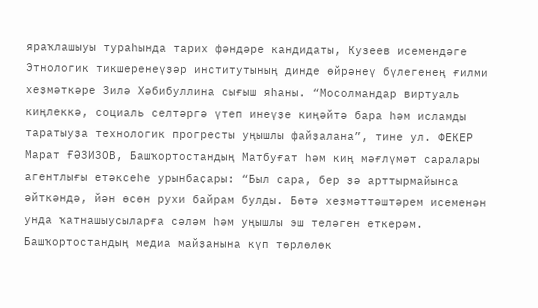яраҡлашыуы тураһында тарих фәндәре кандидаты, Кузеев исемендәге Этнологик тикшеренеүҙәр институтының динде өйрәнеү бүлегенең ғилми хеҙмәткәре Зилә Хәбибуллина сығыш яһаны. “Мосолмандар виртуаль киңлеккә, социаль селтәргә үтеп инеүҙе киңәйтә бара һәм исламды таратыуҙа технологик прогресты уңышлы файҙалана”, тине ул. ФЕКЕР Марат ҒӘЗИЗОВ, Башҡортостандың Матбуғат һәм киң мәғлүмәт саралары агентлығы етәксеһе урынбаҫары: “Был сара, бер ҙә арттырмайынса әйткәндә, йән өсөн рухи байрам булды. Бөтә хеҙмәттәштәрем исеменән унда ҡатнашыусыларға сәләм һәм уңышлы эш теләген еткерәм. Башҡортостандың медиа майҙанына күп төрлөлөк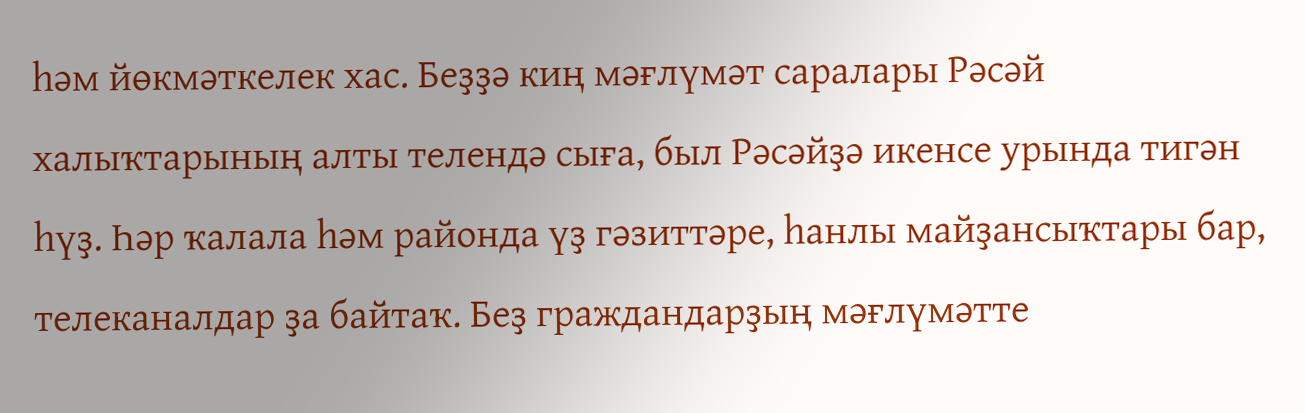һәм йөкмәткелек хас. Беҙҙә киң мәғлүмәт саралары Рәсәй халыҡтарының алты телендә сыға, был Рәсәйҙә икенсе урында тигән һүҙ. Һәр ҡалала һәм районда үҙ гәзиттәре, һанлы майҙансыҡтары бар, телеканалдар ҙа байтаҡ. Беҙ граждандарҙың мәғлүмәтте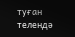туған телендә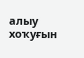алыу хоҡуғын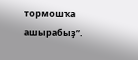тормошҡа ашырабыҙ”.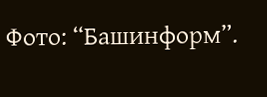Фото: “Башинформ”.